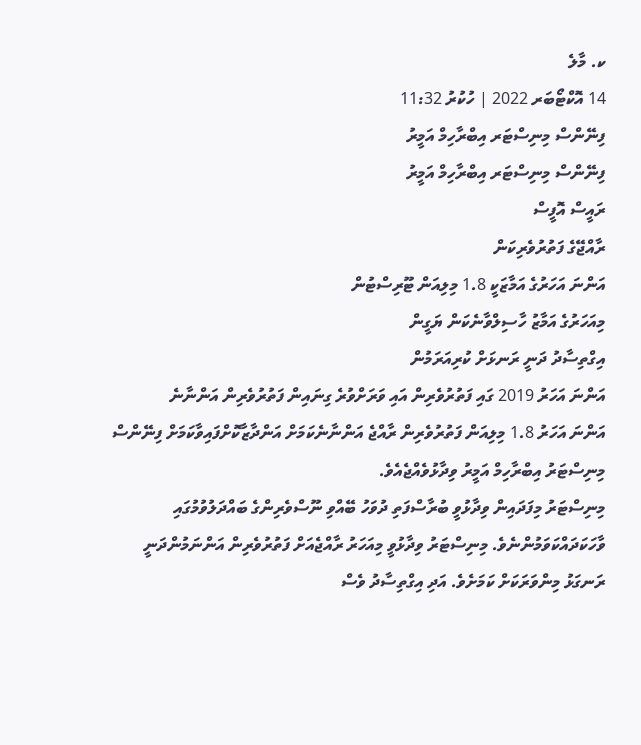ކ. މާލެ
14 އޮކްޓޯބަރ 2022 | ހުކުރު 11:32
ފިނޭންސް މިނިސްޓަރ އިބްރާހިމް އަމީރު
ފިނޭންސް މިނިސްޓަރ އިބްރާހިމް އަމީރު
ރައީސް އޮފީސް
ރާއްޖޭގެ ފަތުރުވެރިކަން
އަންނަ އަހަރުގެ އަމާޒަކީ 1.8 މިލިއަން ޓޫރިސްޓުން
މިއަހަރުގެ އަމާޒު ހާސިލްވާނެކަން ޔަގީން
އިގްތިސާދު ދަނީ ރަނޅަށް ކުރިއަރަމުން
އަންނަ އަހަރު 2019 ގައި ފަތުރުވެރިން އައި ވަރަށްވުރެ ގިނައިން ފަތުރުވެރިން އަންނާނެ
އަންނަ އަހަރު 1.8 މިލިއަން ފަތުރުވެރިން ރާއްޖެ އަންނާނެކަމަށް އަންދާޒާކޮށްފައިވާކަމަށް ފިނޭންސް މިނިސްޓަރު އިބްރާހިމް އަމީރު ވިދާޅުވެއްޖެއެވެ.
މިނިސްޓަރު މިފަދައިން ވިދާޅުވީ ބުރާސްފަތި ދުވަހު ބޭއްވި ނޫސްވެރިންގެ ބައްދަލުވުމުގައި ވާހަކަދައްކަވަމުންނެވެ. މިނިސްޓަރު ވިދާޅުވީ މިއަހަރު ރާއްޖެއަށް ފަތުރުވެރިން އަންނަމުންދަނީ ރަނގަޅު މިންވަރަކަށް ކަމަށެވެ. އަދި އިގްތިސާދު ވެސް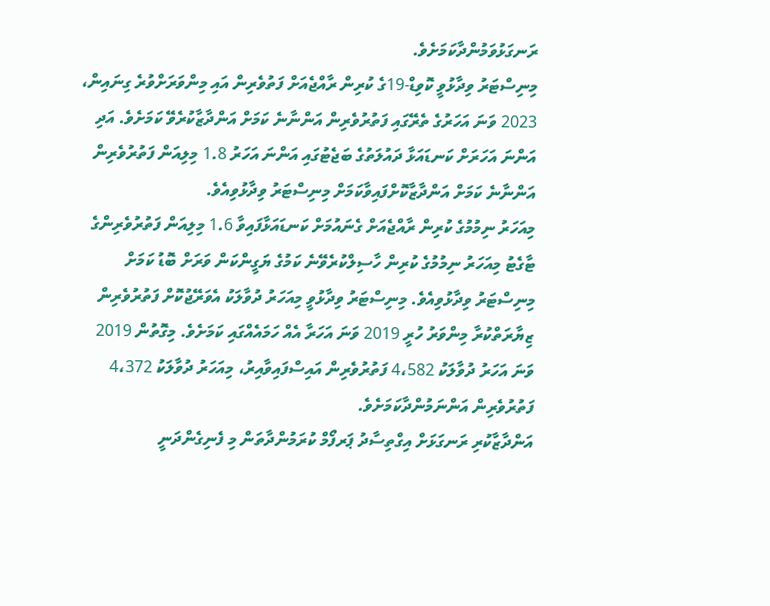ރަނގަޅުވަމުންދާކަމަށެވެ.
މިނިސްޓަރު ވިދާޅުވީ ކޮވިޑް-19ގެ ކުރިން ރާއްޖެއަށް ފަތުވެރިން އައި މިންވަރަށްވުރެ ގިނައިން، 2023 ވަނަ އަހަރުގެ ތެރޭގައި ފަތުރުވެރިން އަންނާނެ ކަމަށް އަންދާޒާކުރެވޭ ކަމަށެވެ. އަދި އަންނަ އަހަރަށް ކަނޑައަޅާ ދައުލަތުގެ ބަޖެޓުގައި އަންނަ އަހަރު 1.8 މިލިއަން ފަތުރުވެރިން އަންނާނެ ކަމަށް އަންދާޒާކޮށްފައިވާކަމަށް މިނިސްޓަރު ވިދާޅުވިއެވެ.
މިއަހަރު ނިމުމުގެ ކުރިން ރާއްޖެއަށް ގެނައުމަށް ކަނޑައަޅާފައިވާ 1.6 މިލިއަން ފަތުރުވެރިންގެ ޓާގެޓު މިއަހަރު ނިމުމުގެ ކުރިން ހާސިލްކުރެވޭނެ ކަމުގެ ޔަގީންކަން ވަރަށް ބޮޑު ކަމަށް މިނިސްޓަރު ވިދާޅުވިއެވެ. މިނިސްޓަރު ވިދާޅުވީ މިއަހަރު ދުވާލަކު އެވަރޭޖުކޮށް ފަތުރުވެރިން ޒިޔާރަތްކުރާ މިންވަރު ހުރީ 2019 ވަނަ އަހަރާ އެއް ހަމައެއްގައި ކަމަށެވެ. މިގޮތުން 2019 ވަނަ އަހަރު ދުވާލަކު 4،582 ފަތުރުވެރިން އައިސްފައިވާއިރު، މިއަހަރު ދުވާލަކު 4،372 ފަތުރުވެރިން އަންނަމުންދާކަމަށެވެ.
އަންދާޒާކުރި ރަނގަޅަށް އިގްތިސާދު ޕަރފޯމް ކުރަމުންދާތަން މި ފެނިގެންދަނީ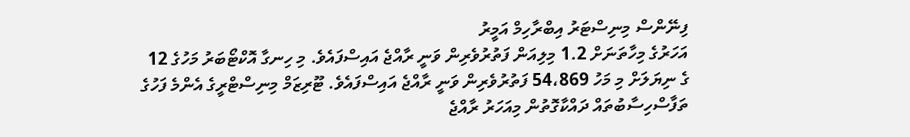ފިނޭންސް މިނިސްޓަރު އިބްރާހިމް އަމީރު
އަހަރުގެ މިހާތަނަށް 1.2 މިލިއަން ފަތުރުވެރިން ވަނީ ރާއްޖެ އައިސްފައެވެ. މި ހިނގާ އޮކްޓޯބަރު މަހުގެ 12 ގެ ނިޔަލަށް މި މަހު 54،869 ފަތުރުވެރިން ވަނީ ރާއްޖެ އައިސްފައެވެ. ޓޫރިޒަމް މިނިސްޓްރީގެ އެންމެ ފަހުގެ ތަފާސްހިސާބުތައް ދައްކާގޮތުން މިއަހަރު ރާއްޖެ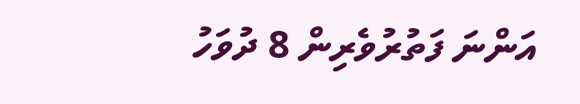އަންނަ ފަތުރުވެރިން 8 ދުވަހު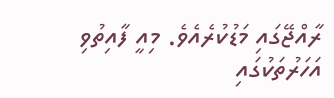ރާއްޖޭގައި މަޑުކުރެއެވެ. މިއީ ފާއިތުވި އަހަރުތަކުގައި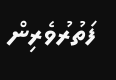ފަތުރުވެރިން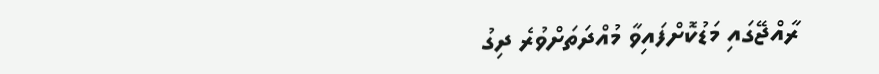ރާއްޖޭގައި މަޑުކޮށްފައިވާ މުއްދަތަށްވުރެ ދިގު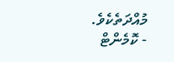މުއްދަތެކެވެ.
- ކޮމެންޓް